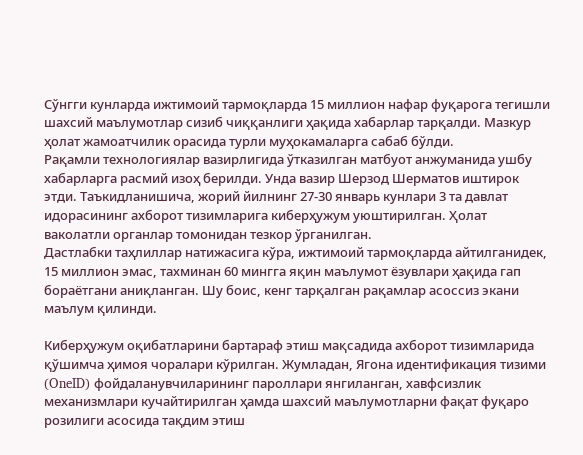Сўнгги кунларда ижтимоий тармоқларда 15 миллион нафар фуқарога тегишли шахсий маълумотлар сизиб чиққанлиги ҳақида хабарлар тарқалди. Мазкур ҳолат жамоатчилик орасида турли муҳокамаларга сабаб бўлди.
Рақамли технологиялар вазирлигида ўтказилган матбуот анжуманида ушбу хабарларга расмий изоҳ берилди. Унда вазир Шерзод Шерматов иштирок этди. Таъкидланишича, жорий йилнинг 27-30 январь кунлари 3 та давлат идорасининг ахборот тизимларига киберҳужум уюштирилган. Ҳолат ваколатли органлар томонидан тезкор ўрганилган.
Дастлабки таҳлиллар натижасига кўра, ижтимоий тармоқларда айтилганидек, 15 миллион эмас, тахминан 60 мингга яқин маълумот ёзувлари ҳақида гап бораётгани аниқланган. Шу боис, кенг тарқалган рақамлар асоссиз экани маълум қилинди.

Киберҳужум оқибатларини бартараф этиш мақсадида ахборот тизимларида қўшимча ҳимоя чоралари кўрилган. Жумладан, Ягона идентификация тизими (OneID) фойдаланувчиларининг пароллари янгиланган, хавфсизлик механизмлари кучайтирилган ҳамда шахсий маълумотларни фақат фуқаро розилиги асосида тақдим этиш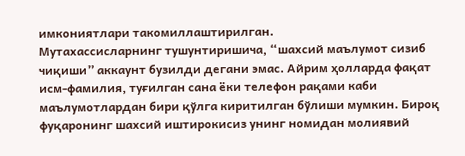имкониятлари такомиллаштирилган.
Мутахассисларнинг тушунтиришича, “шахсий маълумот сизиб чиқиши” аккаунт бузилди дегани эмас. Айрим ҳолларда фақат исм-фамилия, туғилган сана ёки телефон рақами каби маълумотлардан бири қўлга киритилган бўлиши мумкин. Бироқ фуқаронинг шахсий иштирокисиз унинг номидан молиявий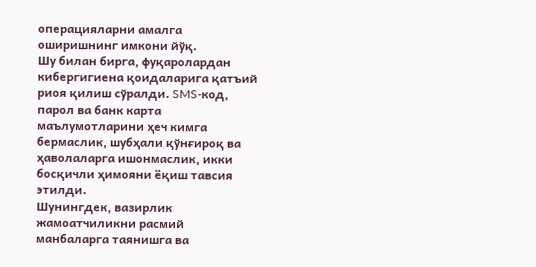операцияларни амалга оширишнинг имкони йўқ.
Шу билан бирга, фуқаролардан кибергигиена қоидаларига қатъий риоя қилиш сўралди. SMS-код, парол ва банк карта маълумотларини ҳеч кимга бермаслик, шубҳали қўнғироқ ва ҳаволаларга ишонмаслик, икки босқичли ҳимояни ёқиш тавсия этилди.
Шунингдек, вазирлик жамоатчиликни расмий манбаларга таянишга ва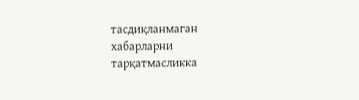тасдиқланмаган хабарларни тарқатмасликка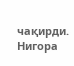чақирди.
Нигора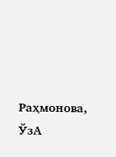Раҳмонова, ЎзА